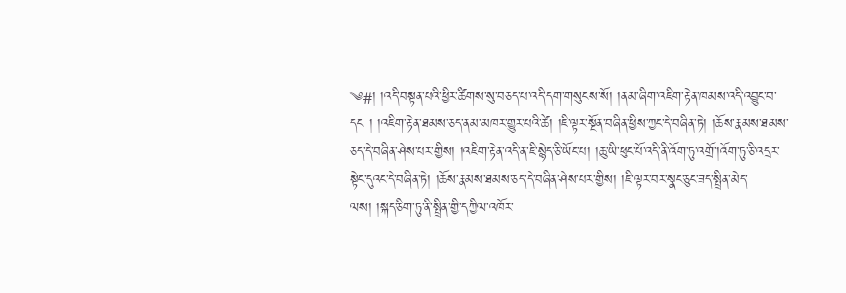༄#། །འདི་བསྟན་པའི་ཕྱིར་ཚིགས་སུ་བཅད་པ་འདི་དག་གསུངས་སོ། །ནམ་ཞིག་འཇིག་རྟེན་ཁམས་འདི་འབྱུང་བ་དང ། །འཇིག་རྟེན་ཐམས་ཅད་ནམ་མཁར་གྱུར་པའི་ཚེ། །ཇི་ལྟར་སྔོན་བཞིན་ཕྱིས་ཀྱང་དེ་བཞིན་ཏེ། །ཆོས་རྣམས་ཐམས་ཅད་དེ་བཞིན་ཤེས་པར་གྱིས། །འཇིག་རྟེན་འདི་ན་ཇི་སྙེད་ཅི་ཡོང་པ། །ཆུ་ཡི་ཕུང་པོ་འདི་ནི་འོག་ཏུ་འགྲོ་།འོག་ཏུ་ཅི་འདྲར་སྟེང་དུའང་དེ་བཞིན་ཏེ། །ཆོས་རྣམས་ཐམས་ཅད་དེ་བཞིན་ཤེས་པར་གྱིས། །ཇི་ལྟར་བར་སྣང་ཅུང་ཟད་སྤྲིན་མེད་ལས། །སྐད་ཅིག་ཏུ་ནི་སྤྲིན་གྱི་དཀྱིལ་འཁོར་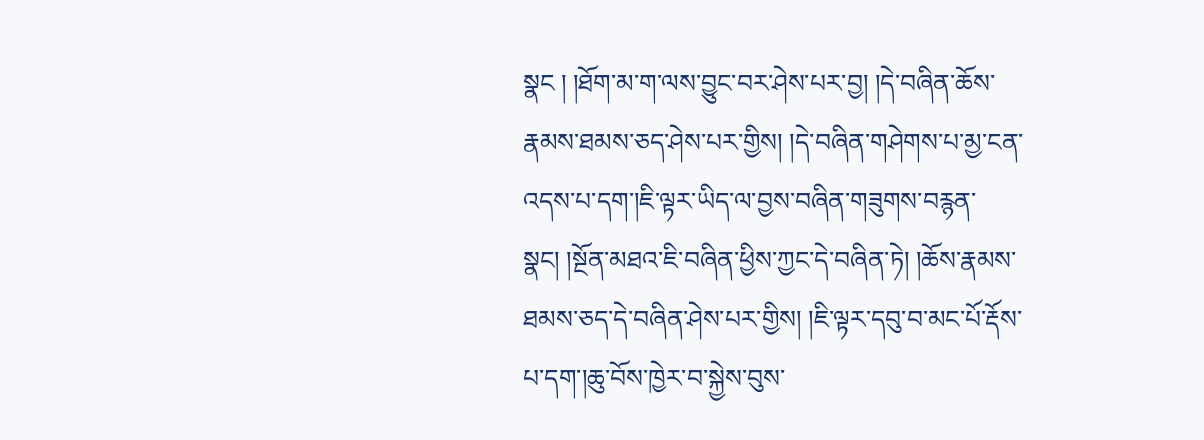སྣང ། །ཐོག་མ་ག་ལས་བྱུང་བར་ཤེས་པར་བྱ། །དེ་བཞིན་ཆོས་རྣམས་ཐམས་ཅད་ཤེས་པར་གྱིས། །དེ་བཞིན་གཤེགས་པ་མྱ་ངན་འདས་པ་དག་།ཇི་ལྟར་ཡིད་ལ་བྱས་བཞིན་གཟུགས་བརྙན་སྣང། །སྔོན་མཐའ་ཇི་བཞིན་ཕྱིས་ཀྱང་དེ་བཞིན་ཏེ། །ཆོས་རྣམས་ཐམས་ཅད་དེ་བཞིན་ཤེས་པར་གྱིས། །ཇི་ལྟར་དབུ་བ་མང་པོ་རྡོས་པ་དག་།ཆུ་བོས་ཁྱེར་བ་སྐྱེས་བུས་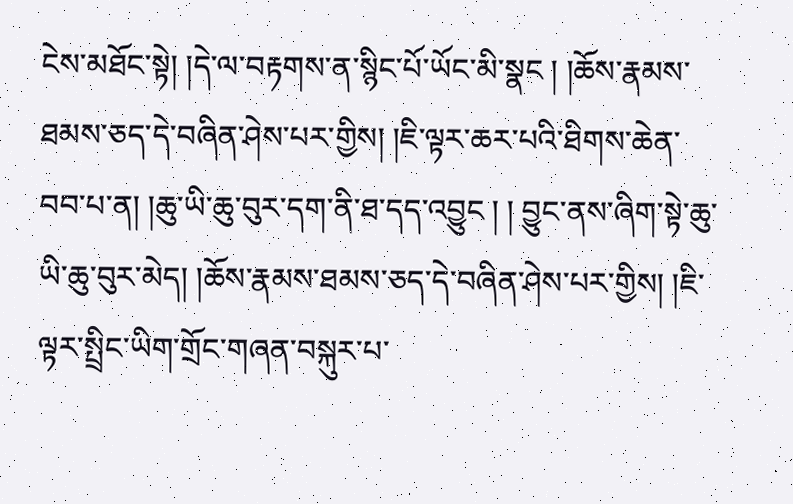ངེས་མཐོང་སྟེ། །དེ་ལ་བརྟགས་ན་སྙིང་པོ་ཡོང་མི་སྣང ། །ཆོས་རྣམས་ཐམས་ཅད་དེ་བཞིན་ཤེས་པར་གྱིས། །ཇི་ལྟར་ཆར་པའི་ཐིགས་ཆེན་བབ་པ་ན། །ཆུ་ཡི་ཆུ་བུར་དག་ནི་ཐ་དད་འབྱུང ། ། བྱུང་ནས་ཞིག་སྟེ་ཆུ་ཡི་ཆུ་བུར་མེད། །ཆོས་རྣམས་ཐམས་ཅད་དེ་བཞིན་ཤེས་པར་གྱིས། །ཇི་ལྟར་སྤྲིང་ཡིག་གྲོང་གཞན་བསྐུར་པ་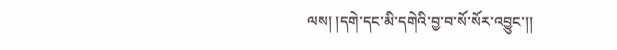ལས། །དགེ་དང་མི་དགེའི་བྱ་བ་སོ་སོར་འབྱུང་།།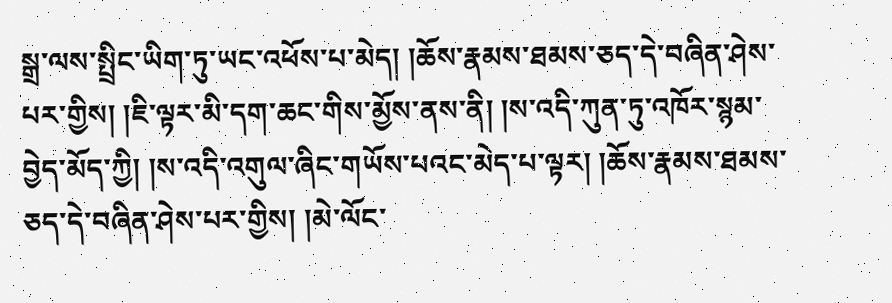སྒྲ་ལས་སྤྲིང་ཡིག་ཏུ་ཡང་འཕོས་པ་མེད། །ཆོས་རྣམས་ཐམས་ཅད་དེ་བཞིན་ཤེས་པར་གྱིས། །ཇི་ལྟར་མི་དག་ཆང་གིས་མྱོས་ནས་ནི། །ས་འདི་ཀུན་ཏུ་འཁོར་སྙམ་བྱེད་མོད་ཀྱི། །ས་འདི་འགུལ་ཞིང་གཡོས་པའང་མེད་པ་ལྟར། །ཆོས་རྣམས་ཐམས་ཅད་དེ་བཞིན་ཤེས་པར་གྱིས། །མེ་ལོང་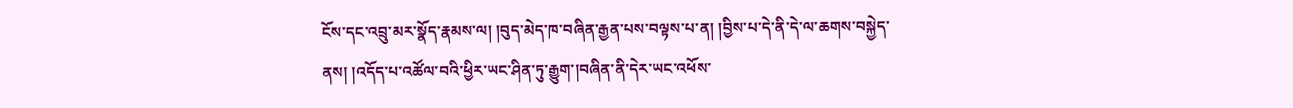ངོས་དང་འབྲུ་མར་སྣོད་རྣམས་ལ། །བུད་མེད་ཁ་བཞིན་རྒྱན་པས་བལྟས་པ་ན། །བྱིས་པ་དེ་ནི་དེ་ལ་ཆགས་བསྐྱེད་ནས། །འདོད་པ་འཚོལ་བའི་ཕྱིར་ཡང་ཤིན་ཏུ་རྒྱུག་།བཞིན་ནི་དེར་ཡང་འཕོས་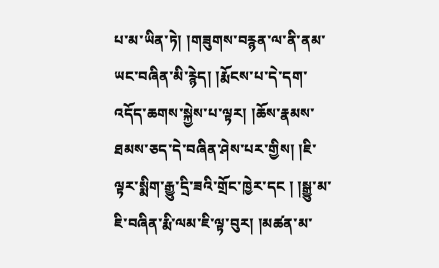པ་མ་ཡིན་ཏེ། །གཟུགས་བརྙན་ལ་ནི་ནམ་ཡང་བཞིན་མི་རྙེད། །རྨོངས་པ་དེ་དག་འདོད་ཆགས་སྐྱེས་པ་ལྟར། །ཆོས་རྣམས་ཐམས་ཅད་དེ་བཞིན་ཤེས་པར་གྱིས། །ཇི་ལྟར་སྨིག་རྒྱུ་དྲི་ཟའི་གྲོང་ཁྱེར་དང ། །སྒྱུ་མ་ཇི་བཞིན་རྨི་ལམ་ཇི་ལྟ་བུར། །མཚན་མ་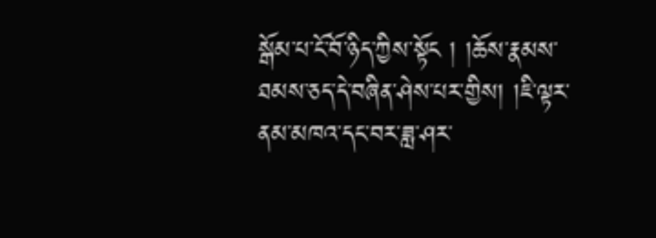སྒོམ་པ་ངོ་བོ་ཉིད་ཀྱིས་སྟོང ། །ཆོས་རྣམས་ཐམས་ཅད་དེ་བཞིན་ཤེས་པར་གྱིས། །ཇི་ལྟར་ནམ་མཁའ་དང་བར་ཟླ་ཤར་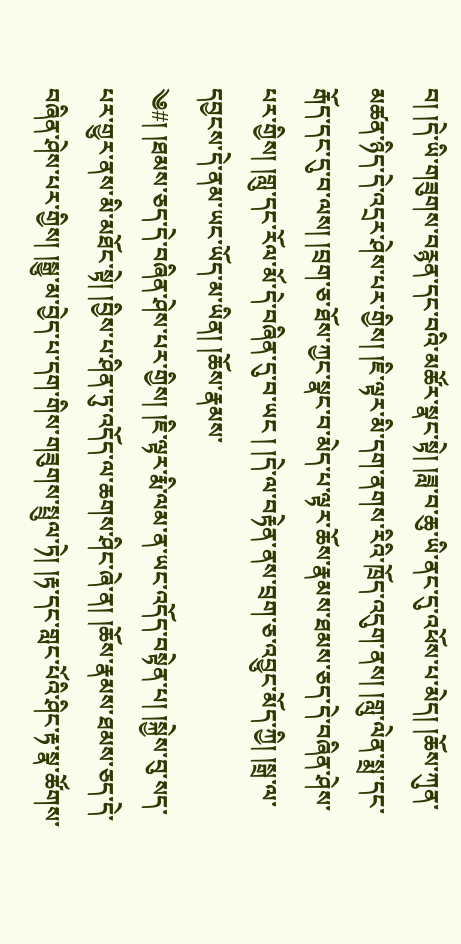བ། །དེ་ཡི་གཟུགས་བརྙན་དང་བའི་མཚོར་སྣང་སྟེ། །ཟླ་བ་ཆུ་ཡི་ནང་དུ་འཕོས་པ་མེད། །ཆོས་ཀུན་མཚན་ཉིད་དེ་འདྲར་ཤེས་པར་གྱིས། །ཇི་ལྟར་མི་དག་ནགས་རིའི་ཁྲོད་འདུག་ནས། །གླུ་ལེན་སྨྲ་དང་རྒོད་དང་དུ་བ་ལས། །བྲག་ཅ་ཐོས་ཀྱང་སྣང་བ་མེད་པ་ལྟར་ཆོས་རྣམས་ཐམས་ཅད་དེ་བཞིན་ཤེས་པར་གྱིས། །གླུ་དང་རོལ་མོ་དེ་བཞིན་དུ་བ་ཡང ། །དེ་ལ་བརྟེན་ནས་བྲག་ཅ་འབྱུང་མོད་ཀྱི། །སྒྲ་ལ་དབྱངས་དེ་ནམ་ཡང་ཡོད་མ་ཡིན། །ཆོས་རྣམས་
༄#། །ཐམས་ཅད་དེ་བཞིན་ཤེས་པར་གྱིས། །ཇི་ལྟར་རྨི་ལམ་ན་ཡང་འདོད་བསྟེན་པ། །སྐྱེས་བུ་སད་པར་གྱུར་ནས་མི་མཐོང་སྟེ། །བྱིས་པ་ཤིན་ཏུ་འདོད་ལ་ཆགས་ཤིང་ཞེ་ན། །ཆོས་རྣམས་ཐམས་ཅད་དེ་བཞིན་ཤེས་པར་གྱིས། །སྒྱུ་མ་བྱེད་པ་དག་གིས་གཟུགས་སྤྲུལ་ཏེ། །རྟ་དང་གླང་པོའི་ཤིང་རྟ་སྣ་ཚོགས་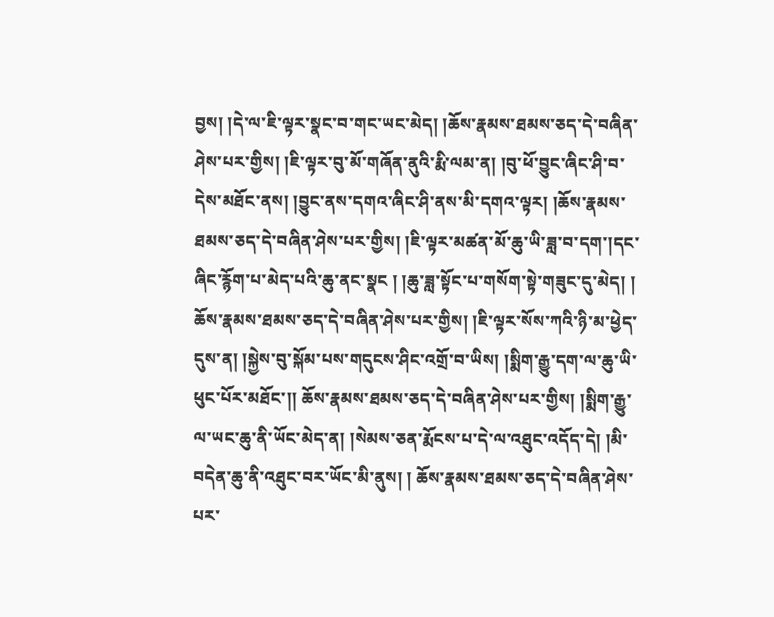བྱས། །དེ་ལ་ཇི་ལྟར་སྣང་བ་གང་ཡང་མེད། །ཆོས་རྣམས་ཐམས་ཅད་དེ་བཞིན་ཤེས་པར་གྱིས། །ཇི་ལྟར་བུ་མོ་གཞོན་ནུའི་རྨི་ལམ་ན། །བུ་ཕོ་བྱུང་ཞིང་ཤི་བ་དེས་མཐོང་ནས། །བྱུང་ནས་དགའ་ཞིང་ཤི་ནས་མི་དགའ་ལྟར། །ཆོས་རྣམས་ཐམས་ཅད་དེ་བཞིན་ཤེས་པར་གྱིས། །ཇི་ལྟར་མཚན་མོ་ཆུ་ཡི་ཟླ་བ་དག་།དང་ཞིང་རྙོག་པ་མེད་པའི་ཆུ་ནང་སྣང ། །ཆུ་ཟླ་སྟོང་པ་གསོག་སྟེ་གཟུང་དུ་མེད། ། ཆོས་རྣམས་ཐམས་ཅད་དེ་བཞིན་ཤེས་པར་གྱིས། །ཇི་ལྟར་སོས་ཀའི་ཉི་མ་ཕྱེད་དུས་ན། །སྐྱེས་བུ་སྐོམ་པས་གདུངས་ཤིང་འགྲོ་བ་ཡིས། །སྨིག་རྒྱུ་དག་ལ་ཆུ་ཡི་ཕུང་པོར་མཐོང་།། ཆོས་རྣམས་ཐམས་ཅད་དེ་བཞིན་ཤེས་པར་གྱིས། །སྨིག་རྒྱུ་ལ་ཡང་ཆུ་ནི་ཡོང་མེད་ན། །སེམས་ཅན་རྨོངས་པ་དེ་ལ་འཐུང་འདོད་དེ། །མི་བདེན་ཆུ་ནི་འཐུང་བར་ཡོང་མི་ནུས། ། ཆོས་རྣམས་ཐམས་ཅད་དེ་བཞིན་ཤེས་པར་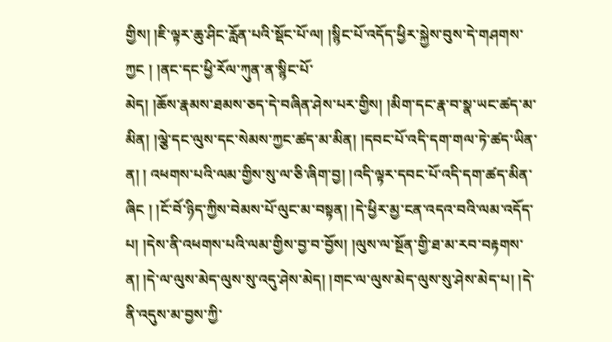གྱིས། །ཇི་ལྟར་ཆུ་ཤིང་རློན་པའི་སྡོང་པོ་ལ། །སྙིང་པོ་འདོད་ཕྱིར་སྐྱེས་བུས་དེ་གཤགས་ཀྱང ། །ནང་དང་ཕྱི་རོལ་ཀུན་ན་སྙིང་པོ་
མེད། །ཆོས་རྣམས་ཐམས་ཅད་དེ་བཞིན་ཤེས་པར་གྱིས། །མིག་དང་རྣ་བ་སྣ་ཡང་ཚད་མ་མིན། །ལྕེ་དང་ལུས་དང་སེམས་ཀྱང་ཚད་མ་མིན། །དབང་པོ་འདི་དག་གལ་ཏེ་ཚད་ཡིན་ན། ། འཕགས་པའི་ལམ་གྱིས་སུ་ལ་ཅི་ཞིག་བྱ། །འདི་ལྟར་དབང་པོ་འདི་དག་ཚད་མིན་ཞིང ། །ངོ་བོ་ཉིད་ཀྱིས་བེམས་པོ་ལུང་མ་བསྟན། །དེ་ཕྱིར་མྱ་ངན་འདའ་བའི་ལམ་འདོད་པ། །དེས་ནི་འཕགས་པའི་ལམ་གྱིས་བྱ་བ་བྱོས། །ལུས་ལ་སྔོན་གྱི་ཐ་མ་རབ་བརྟགས་ན། །དེ་ལ་ལུས་མེད་ལུས་སུ་འདུ་ཤེས་མེད། །གང་ལ་ལུས་མེད་ལུས་སུ་ཤེས་མེད་པ། །དེ་ནི་འདུས་མ་བྱས་ཀྱི་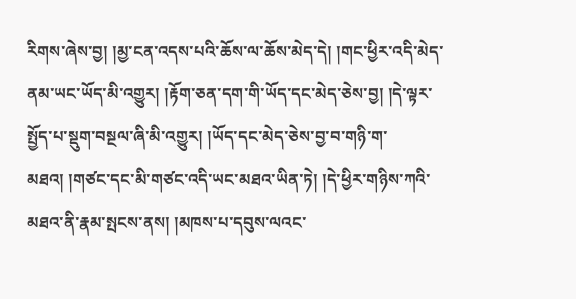རིགས་ཞེས་བྱ། །མྱ་ངན་འདས་པའི་ཆོས་ལ་ཆོས་མེད་དེ། །གང་ཕྱིར་འདི་མེད་ནམ་ཡང་ཡོད་མི་འགྱུར། །རྟོག་ཅན་དག་གི་ཡོད་དང་མེད་ཅེས་བྱ། །དེ་ལྟར་སྤྱོད་པ་སྡུག་བསྔལ་ཞི་མི་འགྱུར། །ཡོད་དང་མེད་ཅེས་བྱ་བ་གཉི་ག་མཐའ། །གཙང་དང་མི་གཙང་འདི་ཡང་མཐའ་ཡིན་ཏེ། །དེ་ཕྱིར་གཉིས་ཀའི་མཐའ་ནི་རྣམ་སྤངས་ནས། །མཁས་པ་དབུས་ལའང་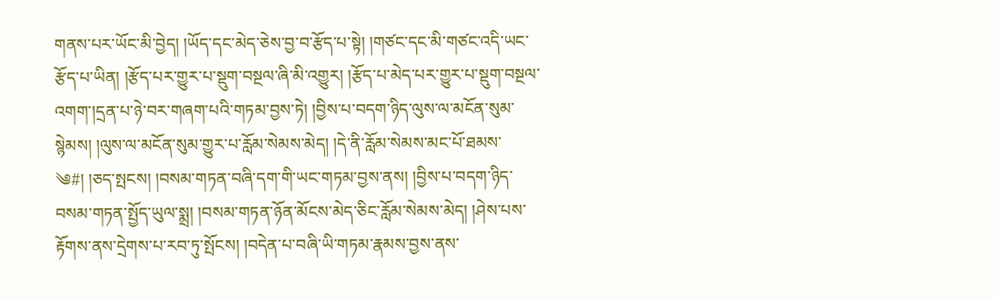གནས་པར་ཡོང་མི་བྱེད། །ཡོད་དང་མེད་ཅེས་བྱ་བ་རྩོད་པ་སྟེ། །གཙང་དང་མི་གཙང་འདི་ཡང་རྩོད་པ་ཡིན། །རྩོད་པར་གྱུར་པ་སྡུག་བསྔལ་ཞི་མི་འགྱུར། །རྩོད་པ་མེད་པར་གྱུར་པ་སྡུག་བསྔལ་འགག་།དྲན་པ་ཉེ་བར་གཞག་པའི་གཏམ་བྱས་ཏེ། །བྱིས་པ་བདག་ཉིད་ལུས་ལ་མངོན་སུམ་སྙེམས། །ལུས་ལ་མངོན་སུམ་གྱུར་པ་རློམ་སེམས་མེད། །དེ་ནི་རློམ་སེམས་མང་པོ་ཐམས་
༄#། །ཅད་སྤངས། །བསམ་གཏན་བཞི་དག་གི་ཡང་གཏམ་བྱས་ནས། །བྱིས་པ་བདག་ཉིད་བསམ་གཏན་སྤྱོད་ཡུལ་སྨྲ། །བསམ་གཏན་ཉོན་མོངས་མེད་ཅིང་རློམ་སེམས་མེད། །ཤེས་པས་རྟོགས་ནས་དྲེགས་པ་རབ་ཏུ་སྤོངས། །བདེན་པ་བཞི་ཡི་གཏམ་རྣམས་བྱས་ནས་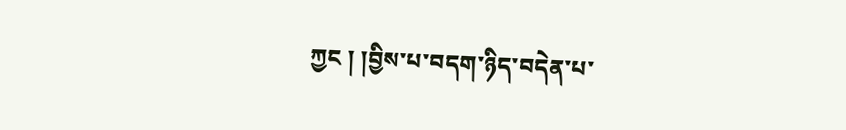ཀྱང ། །བྱིས་པ་བདག་ཉིད་བདེན་པ་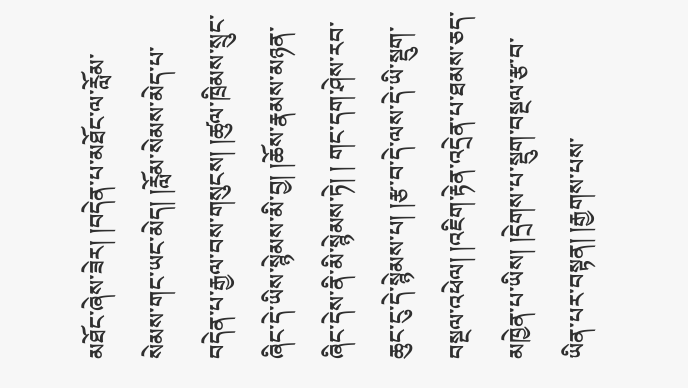མཐོང་ཞེས་ཟེར། །བདེན་པ་མཐོང་ལ་རློམ་སེམས་གང་ཡང་མེད། །རློམ་སེམས་མེད་པ་བདེན་པ་རྒྱལ་བས་གསུངས། །ཚུལ་ཁྲིམས་སྲུང་ཞིང་དེ་ཡིས་སྙེམས་མི་བྱ། །ཆོས་རྣམས་མཉན་ཞིང་དེས་ནི་མི་སྙེམས་ཏེ། ། གང་དག་ཤེས་རབ་ཆུང་ངུ་དེ་སྙེམས་པ། །རྩ་བ་དེ་ལས་དེ་ཡི་སྡུག་བསྔལ་འཕེལ། །འཇིག་རྟེན་འདྲེན་པ་ཐམས་ཅད་མཁྱེན་པ་ཡིས། །དྲེགས་པ་སྡུག་བསྔལ་རྩ་བ་ཡིན་པར་བསྟན། །རྒྱགས་པས་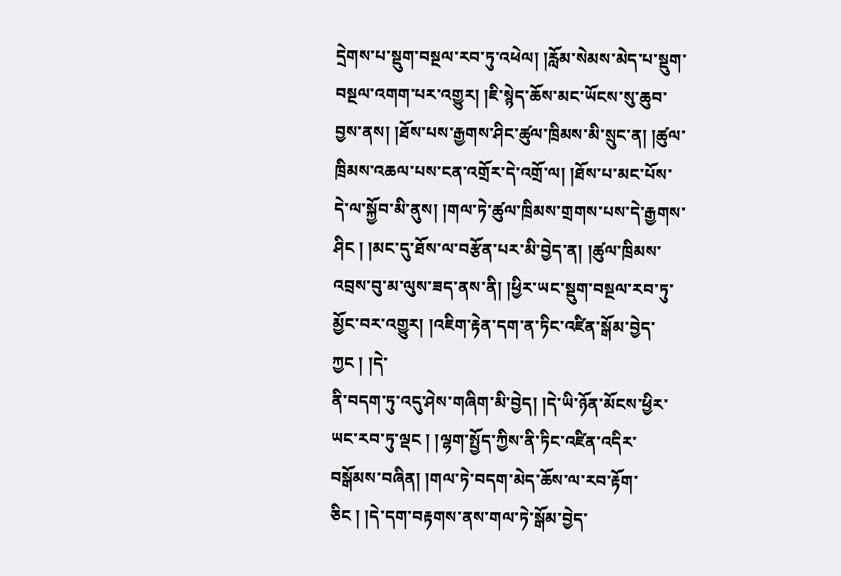དྲེགས་པ་སྡུག་བསྔལ་རབ་ཏུ་འཕེལ། །རློམ་སེམས་མེད་པ་སྡུག་བསྔལ་འགག་པར་འགྱུར། །ཇི་སྙེད་ཆོས་མང་ཡོངས་སུ་ཆུབ་བྱས་ནས། །ཐོས་པས་རྒྱགས་ཤིང་ཚུལ་ཁྲིམས་མི་སྲུང་ན། །ཚུལ་ཁྲིམས་འཆལ་པས་ངན་འགྲོར་དེ་འགྲོ་ལ། །ཐོས་པ་མང་པོས་དེ་ལ་སྐྱོབ་མི་ནུས། །གལ་ཏེ་ཚུལ་ཁྲིམས་གྲགས་པས་དེ་རྒྱགས་ཤིང ། །མང་དུ་ཐོས་ལ་བརྩོན་པར་མི་བྱེད་ན། །ཚུལ་ཁྲིམས་འབྲས་བུ་མ་ལུས་ཟད་ནས་ནི། །ཕྱིར་ཡང་སྡུག་བསྔལ་རབ་ཏུ་མྱོང་བར་འགྱུར། །འཇིག་རྟེན་དག་ན་ཏིང་འཛིན་སྒོམ་བྱེད་ཀྱང ། །དེ་
ནི་བདག་ཏུ་འདུ་ཤེས་གཞིག་མི་བྱེད། །དེ་ཡི་ཉོན་མོངས་ཕྱིར་ཡང་རབ་ཏུ་ལྡང ། །ལྷག་སྤྱོད་ཀྱིས་ནི་ཏིང་འཛིན་འདིར་བསྒོམས་བཞིན། །གལ་ཏེ་བདག་མེད་ཆོས་ལ་རབ་རྟོག་ཅིང ། །དེ་དག་བརྟགས་ནས་གལ་ཏེ་སྒོམ་བྱེད་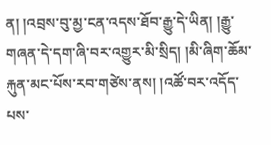ན། །འབྲས་བུ་མྱ་ངན་འདས་ཐོབ་རྒྱུ་དེ་ཡིན། །རྒྱུ་གཞན་དེ་དག་ཞི་བར་འགྱུར་མི་སྲིད། །མི་ཞིག་ཆོམ་རྐུན་མང་པོས་རབ་གཙེས་ནས། །འཚོ་བར་འདོད་པས་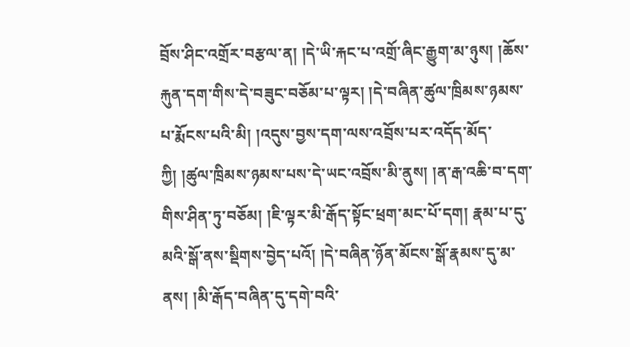བྲོས་ཤིང་འགྲོར་བརྩལ་ན། །དེ་ཡི་རྐང་པ་འགྲོ་ཞིང་རྒྱུག་མ་ཉུས། །ཆོས་རྐུན་དག་གིས་དེ་བཟུང་བཅོམ་པ་ལྟར། །དེ་བཞིན་ཚུལ་ཁྲིམས་ཉམས་པ་རྨོངས་པའི་མི། །འདུས་བྱས་དག་ལས་འབྲོས་པར་འདོད་མོད་ཀྱི། །ཚུལ་ཁྲིམས་ཉམས་པས་དེ་ཡང་འབྲོས་མི་ནུས། །ན་རྒ་འཆི་བ་དག་གིས་ཤིན་ཏུ་བཅོམ། །ཇི་ལྟར་མི་རྒོད་སྟོང་ཕྲག་མང་པོ་དག། རྣམ་པ་དུ་མའི་སྒོ་ནས་སྡིགས་བྱེད་པའོ། །དེ་བཞིན་ཉོན་མོངས་སྒོ་རྣམས་དུ་མ་ནས། །མི་རྒོད་བཞིན་དུ་དགེ་བའི་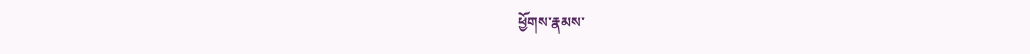ཕྱོགས་རྣམས་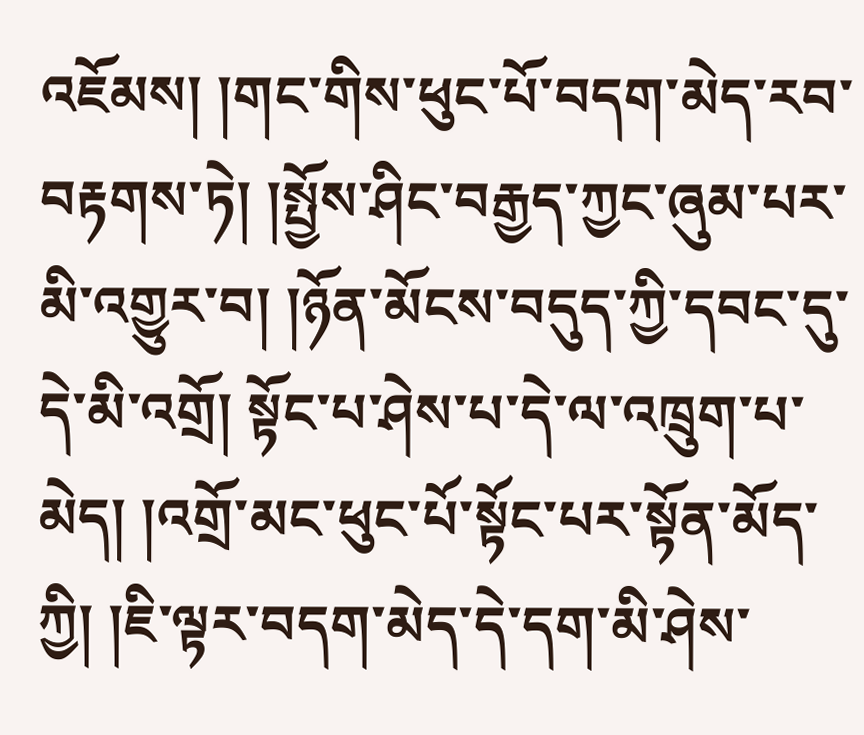འཇོམས། །གང་གིས་ཕུང་པོ་བདག་མེད་རབ་བརྟགས་ཏེ། །སྤྱོས་ཤིང་བརྒྱད་ཀྱང་ཞུམ་པར་མི་འགྱུར་བ། །ཉོན་མོངས་བདུད་ཀྱི་དབང་དུ་དེ་མི་འགྲོ། སྟོང་པ་ཤེས་པ་དེ་ལ་འཁྲུག་པ་མེད། །འགྲོ་མང་ཕུང་པོ་སྟོང་པར་སྟོན་མོད་ཀྱི། །ཇི་ལྟར་བདག་མེད་དེ་དག་མི་ཤེས་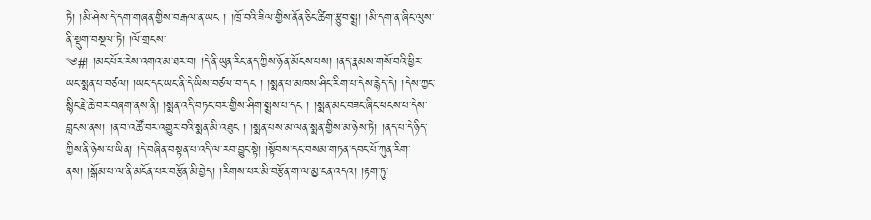ཏེ། །མི་ཤེས་དེ་དག་གཞན་གྱིས་བརྒལ་ན་ཡང ། །ཁྲོ་བའི་ཟིལ་གྱིས་ནོན་ཅིང་ཚིག་རྩུབ་སྨྲ། །མི་དག་ན་ཞིང་ལུས་ནི་སྡུག་བསྔལ་ཏེ། །ལོ་གྲངས་
༄#། །མང་པོར་རེས་འགའ་མ་ཐར་བ། །དེ་ནི་ཡུན་རིང་ནད་ཀྱིས་ཉོན་མོངས་པས། །ནད་རྣམས་གསོ་བའི་ཕྱིར་ཡང་སྨན་པ་བཙལ། །ཡང་དང་ཡང་ནི་དེ་ཡིས་བཙལ་བ་དང ། །སྨན་པ་མཁས་ཤིང་རིག་པ་དེས་རྙེད་དེ། །དེས་ཀྱང་སྙིང་རྗེ་ཆེ་བར་བཞག་ནས་ནི། །སྨན་འདི་བཏང་བར་གྱིས་ཤིག་སྨྲས་པ་དང ། །སྨན་མང་བཟང་ཞིང་ཕངས་པ་དེས་བླངས་ནས། །ན་བ་འཚོ་བར་འགྱུར་བའི་སྨན་མི་འཐུང ། །སྨན་པས་མ་ལན་སྨན་གྱིས་མ་ཉེས་ཏེ། །ནད་པ་དེ་ཉིད་ཀྱིས་ནི་ཉེས་པ་ཡིན། །དེ་བཞིན་བསྟན་པ་འདི་ལ་རབ་བྱུང་སྟེ། །སྟོབས་དང་བསམ་གཏན་དབང་པོ་ཀུན་རིག་ནས། །སྒོམ་པ་ལ་ནི་མངོན་པར་བརྩོན་མི་བྱེད། །རིགས་པར་མི་བརྩོན་ག་ལ་མྱ་ངན་འདའ། །རྟག་ཏུ་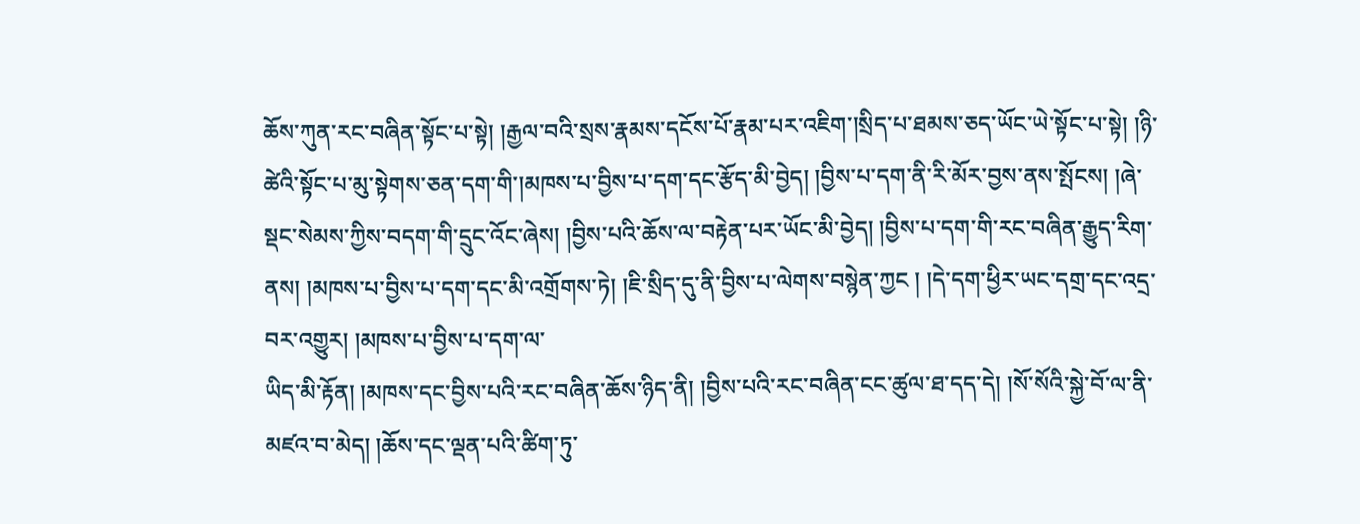ཆོས་ཀུན་རང་བཞིན་སྟོང་པ་སྟེ། །རྒྱལ་བའི་སྲས་རྣམས་དངོས་པོ་རྣམ་པར་འཇིག་།སྲིད་པ་ཐམས་ཅད་ཡོང་ཡེ་སྟོང་པ་སྟེ། །ཉི་ཚེའི་སྟོང་པ་མུ་སྟེགས་ཅན་དག་གི་།མཁས་པ་བྱིས་པ་དག་དང་རྩོད་མི་བྱེད། །བྱིས་པ་དག་ནི་རི་མོར་བྱས་ནས་སྤོངས། །ཞེ་སྡང་སེམས་ཀྱིས་བདག་གི་དྲུང་འོང་ཞེས། །བྱིས་པའི་ཆོས་ལ་བརྟེན་པར་ཡོང་མི་བྱེད། །བྱིས་པ་དག་གི་རང་བཞིན་རྒྱུད་རིག་ནས། །མཁས་པ་བྱིས་པ་དག་དང་མི་འགྲོགས་ཏེ། །ཇི་སྲིད་དུ་ནི་བྱིས་པ་ལེགས་བསྙེན་ཀྱང ། །དེ་དག་ཕྱིར་ཡང་དགྲ་དང་འདྲ་བར་འགྱུར། །མཁས་པ་བྱིས་པ་དག་ལ་
ཡིད་མི་རྟོན། །མཁས་དང་བྱིས་པའི་རང་བཞིན་ཆོས་ཉིད་ནི། །བྱིས་པའི་རང་བཞིན་ངང་ཚུལ་ཐ་དད་དེ། །སོ་སོའི་སྐྱེ་བོ་ལ་ནི་མཛའ་བ་མེད། །ཆོས་དང་ལྡན་པའི་ཚིག་ཏུ་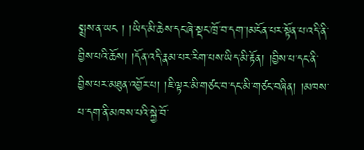སྨྲས་ན་ཡང ། །ཡིད་མི་ཆེས་དང་ཞེ་སྡང་ཁྲོ་བ་དག་།མངོན་པར་སྟོན་པ་འདི་ནི་བྱིས་པའི་ཆོས། །དོན་འདི་རྣམ་པར་རིག་པས་ཡིད་མི་རྟོན། །བྱིས་པ་དང་ནི་བྱིས་པར་མཐུན་འབྱོར་པ། །ཇི་ལྟར་མི་གཙང་བ་དང་མི་གཙང་བཞིན། །མཁས་པ་དག་ནི་མཁས་པའི་སྐྱེ་བོ་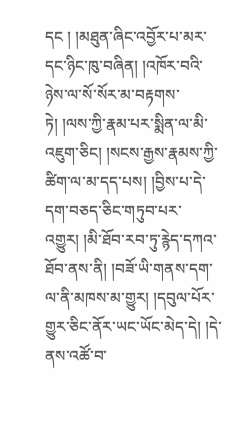དང ། །མཐུན་ཞིང་འབྱོར་པ་མར་དང་ཉིང་ཁུ་བཞིན། །འཁོར་བའི་ཉེས་ལ་སོ་སོར་མ་བརྟགས་ཏེ། །ལས་ཀྱི་རྣམ་པར་སྨིན་ལ་མི་འཇུག་ཅིང། །སངས་རྒྱས་རྣམས་ཀྱི་ཚིག་ལ་མ་དད་པས། །བྱིས་པ་དེ་དག་བཅད་ཅིང་གཏུབ་པར་འགྱུར། །མི་ཐོབ་རབ་ཏུ་རྙེད་དཀའ་ཐོབ་ནས་ནི། །བཟོ་ཡི་གནས་དག་ལ་ནི་མཁས་མ་གྱུར། །དབུལ་པོར་གྱུར་ཅིང་ནོར་ཡང་ཡོང་མེད་དེ། །དེ་ནས་འཚོ་བ་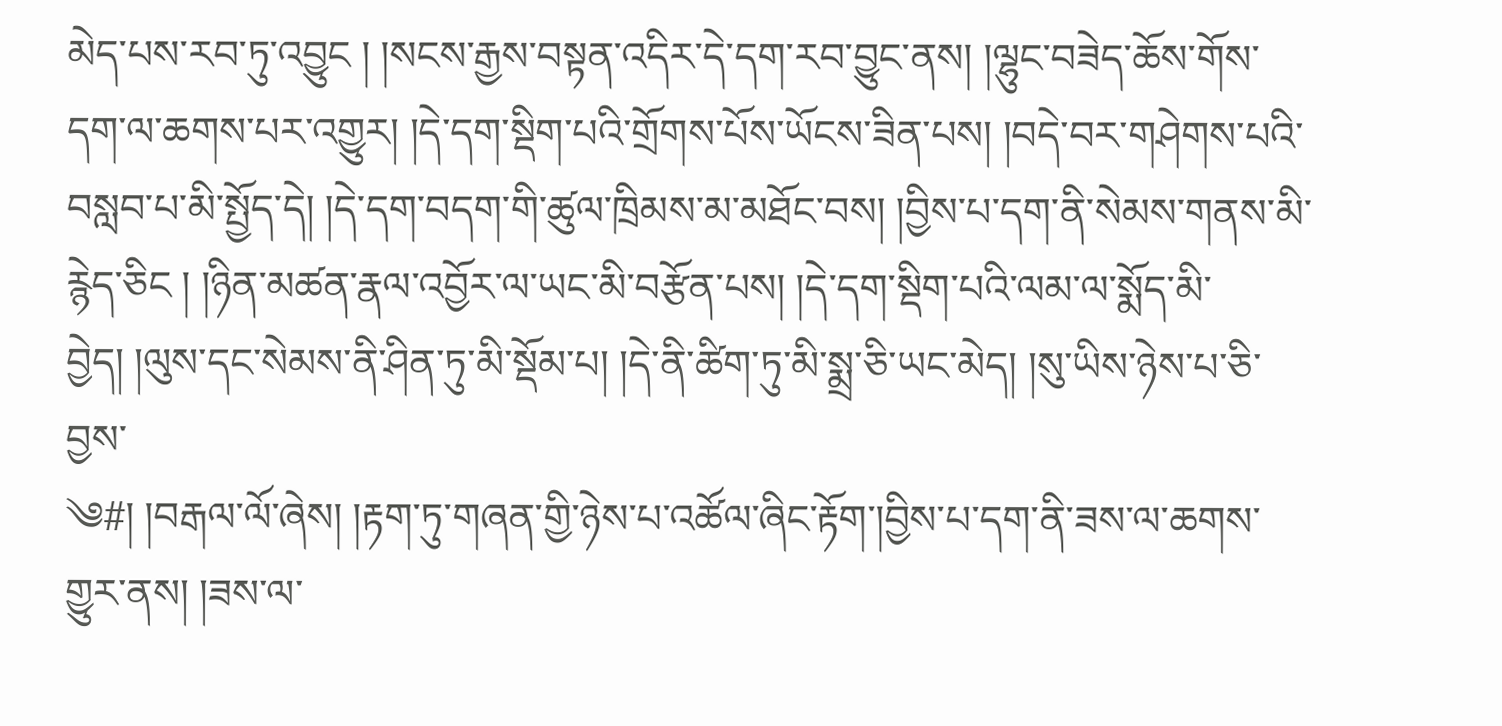མེད་པས་རབ་ཏུ་འབྱུང ། །སངས་རྒྱས་བསྟན་འདིར་དེ་དག་རབ་བྱུང་ནས། །ལྷུང་བཟེད་ཆོས་གོས་དག་ལ་ཆགས་པར་འགྱུར། །དེ་དག་སྡིག་པའི་གྲོགས་པོས་ཡོངས་ཟིན་པས། །བདེ་བར་གཤེགས་པའི་བསླབ་པ་མི་སྤྱོད་དེ། །དེ་དག་བདག་གི་ཚུལ་ཁྲིམས་མ་མཐོང་བས། །བྱིས་པ་དག་ནི་སེམས་གནས་མི་རྙེད་ཅིང ། །ཉིན་མཚན་རྣལ་འབྱོར་ལ་ཡང་མི་བརྩོན་པས། །དེ་དག་སྡིག་པའི་ལམ་ལ་སྨོད་མི་བྱེད། །ལུས་དང་སེམས་ནི་ཤིན་ཏུ་མི་སྡོམ་པ། །དེ་ནི་ཚིག་ཏུ་མི་སྨྲ་ཅི་ཡང་མེད། །སུ་ཡིས་ཉེས་པ་ཅི་བྱས་
༄#། །བརྒལ་ལོ་ཞེས། །རྟག་ཏུ་གཞན་གྱི་ཉེས་པ་འཚོལ་ཞིང་རྟོག་།བྱིས་པ་དག་ནི་ཟས་ལ་ཆགས་གྱུར་ནས། །ཟས་ལ་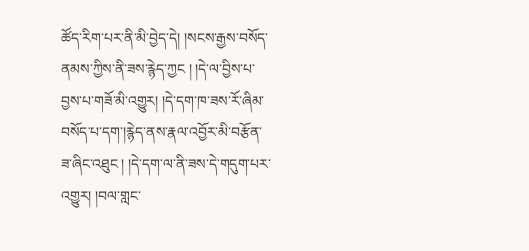ཚོད་རིག་པར་ནི་མི་བྱེད་དེ། །སངས་རྒྱས་བསོད་ནམས་ཀྱིས་ནི་ཟས་རྙེད་ཀྱང ། །དེ་ལ་བྱིས་པ་བྱས་པ་གཟོ་མི་འགྱུར། །དེ་དག་ཁ་ཟས་རོ་ཞིམ་བསོད་པ་དག་།རྙེད་ནས་རྣལ་འབྱོར་མི་བརྩོན་ཟ་ཞིང་འཐུང ། །དེ་དག་ལ་ནི་ཟས་དེ་གདུག་པར་འགྱུར། །བལ་གླང་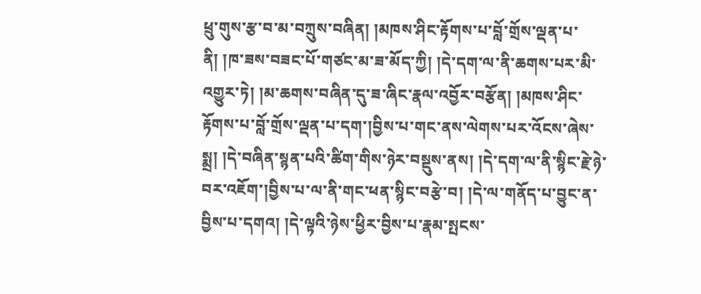ཕྲུ་གུས་རྩ་བ་མ་བཀྲུས་བཞིན། །མཁས་ཤིང་རྟོགས་པ་བློ་གྲོས་ལྡན་པ་ནི། །ཁ་ཟས་བཟང་པོ་གཙང་མ་ཟ་མོད་ཀྱི། །དེ་དག་ལ་ནི་ཆགས་པར་མི་འགྱུར་ཏེ། །མ་ཆགས་བཞིན་དུ་ཟ་ཞིང་རྣལ་འབྱོར་བརྩོན། །མཁས་ཤིང་རྟོགས་པ་བློ་གྲོས་ལྡན་པ་དག་།བྱིས་པ་གང་ནས་ལེགས་པར་འོངས་ཞེས་སྨྲ། །དེ་བཞིན་སྙན་པའི་ཚིག་གིས་ཉེར་བསྡུས་ནས། །དེ་དག་ལ་ནི་སྙིང་རྗེ་ཉེ་བར་འཇོག་།བྱིས་པ་ལ་ནི་གང་ཕན་སྙིང་བརྩེ་བ། །དེ་ལ་གནོད་པ་བྱུང་ན་བྱིས་པ་དགའ། །དེ་ལྟའི་ཉེས་ཕྱིར་བྱིས་པ་རྣམ་སྤངས་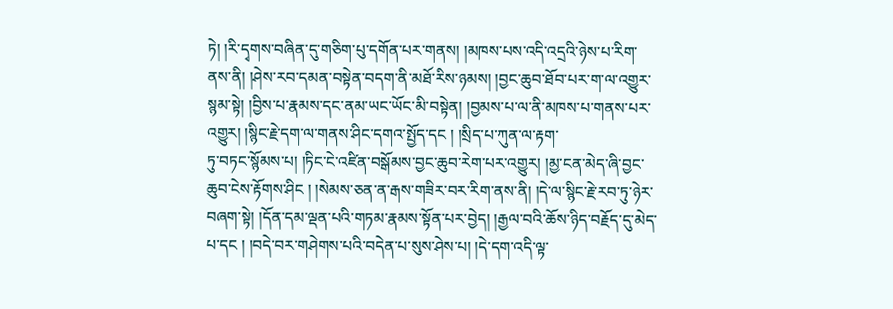ཏེ། །རི་དྭགས་བཞིན་དུ་གཅིག་པུ་དགོན་པར་གནས། །མཁས་པས་འདི་འདྲའི་ཉེས་པ་རིག་ནས་ནི། །ཤེས་རབ་དམན་བསྟེན་བདག་ནི་མཐོ་རིས་ཉམས། །བྱང་ཆུབ་ཐོབ་པར་ག་ལ་འགྱུར་སྙམ་སྟེ། །བྱིས་པ་རྣམས་དང་ནམ་ཡང་ཡོང་མི་བསྟེན། །བྱམས་པ་ལ་ནི་མཁས་པ་གནས་པར་འགྱུར། །སྙིང་རྗེ་དག་ལ་གནས་ཤིང་དགའ་སྤྱོད་དང ། །སྲིད་པ་ཀུན་ལ་རྟག་
ཏུ་བཏང་སྙོམས་པ། །ཏིང་ངེ་འཛིན་བསྒོམས་བྱང་ཆུབ་རེག་པར་འགྱུར། །མྱ་ངན་མེད་ཞི་བྱང་ཆུབ་ངེས་རྟོགས་ཤིང ། །སེམས་ཅན་ན་རྒས་གཟིར་བར་རིག་ནས་ནི། །དེ་ལ་སྙིང་རྗེ་རབ་ཏུ་ཉེར་བཞག་སྟེ། །དོན་དམ་ལྡན་པའི་གཏམ་རྣམས་སྟོན་པར་བྱེད། །རྒྱལ་བའི་ཆོས་ཉིད་བརྗོད་དུ་མེད་པ་དང ། །བདེ་བར་གཤེགས་པའི་བདེན་པ་སུས་ཤེས་པ། །དེ་དག་འདི་ལྟ་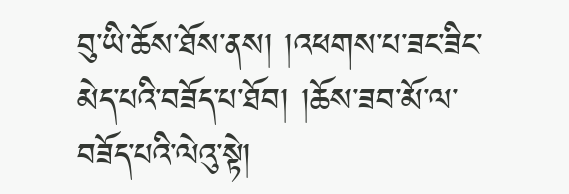བུ་ཡི་ཆོས་ཐོས་ནས། །འཕགས་པ་ཟང་ཟིང་མེད་པའི་བཟོད་པ་ཐོབ། །ཆོས་ཟབ་མོ་ལ་བཟོད་པའི་ལེའུ་སྟེ།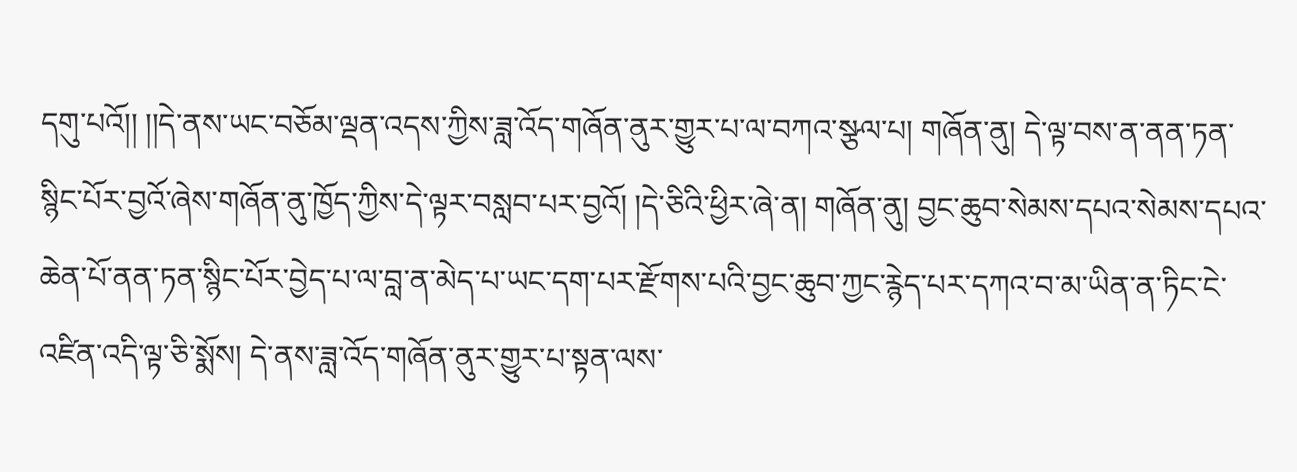དགུ་པའོ།། །།དེ་ནས་ཡང་བཅོམ་ལྡན་འདས་ཀྱིས་ཟླ་འོད་གཞོན་ནུར་གྱུར་པ་ལ་བཀའ་སྩལ་པ། གཞོན་ནུ། དེ་ལྟ་བས་ན་ནན་ཏན་སྙིང་པོར་བྱའོ་ཞེས་གཞོན་ནུ་ཁྱོད་ཀྱིས་དེ་ལྟར་བསླབ་པར་བྱའོ། །དེ་ཅིའི་ཕྱིར་ཞེ་ན། གཞོན་ནུ། བྱང་ཆུབ་སེམས་དཔའ་སེམས་དཔའ་ཆེན་པོ་ནན་ཏན་སྙིང་པོར་བྱེད་པ་ལ་བླ་ན་མེད་པ་ཡང་དག་པར་རྫོགས་པའི་བྱང་ཆུབ་ཀྱང་རྙེད་པར་དཀའ་བ་མ་ཡིན་ན་ཏིང་ངེ་འཛིན་འདི་ལྟ་ཅི་སྨོས། དེ་ནས་ཟླ་འོད་གཞོན་ནུར་གྱུར་པ་སྟན་ལས་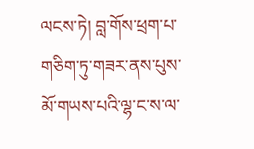ལངས་ཏེ། བླ་གོས་ཕྲག་པ་གཅིག་ཏུ་གཟར་ནས་པུས་མོ་གཡས་པའི་ལྷ་ང་ས་ལ་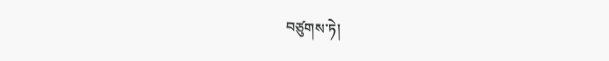བཙུགས་ཏེ།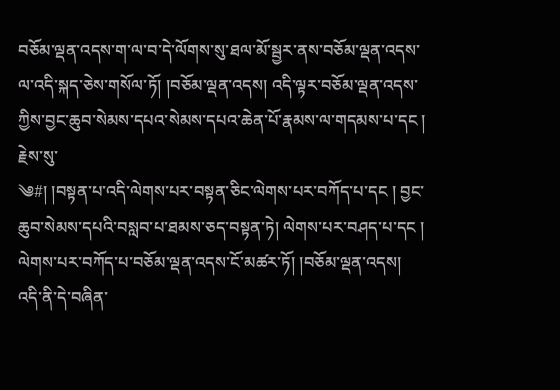བཅོམ་ལྡན་འདས་ག་ལ་བ་དེ་ལོགས་སུ་ཐལ་མོ་སྦྱར་ནས་བཅོམ་ལྡན་འདས་ལ་འདི་སྐད་ཅེས་གསོལ་ཏོ། །བཅོམ་ལྡན་འདས། འདི་ལྟར་བཅོམ་ལྡན་འདས་ཀྱིས་བྱང་ཆུབ་སེམས་དཔའ་སེམས་དཔའ་ཆེན་པོ་རྣམས་ལ་གདམས་པ་དང ། རྗེས་སུ་
༄#། །བསྟན་པ་འདི་ལེགས་པར་བསྟན་ཅིང་ལེགས་པར་བཀོད་པ་དང ། བྱང་ཆུབ་སེམས་དཔའི་བསླབ་པ་ཐམས་ཅད་བསྟན་ཏེ། ལེགས་པར་བཤད་པ་དང ། ལེགས་པར་བཀོད་པ་བཅོམ་ལྡན་འདས་ངོ་མཚར་ཏོ། །བཅོམ་ལྡན་འདས། འདི་ནི་དེ་བཞིན་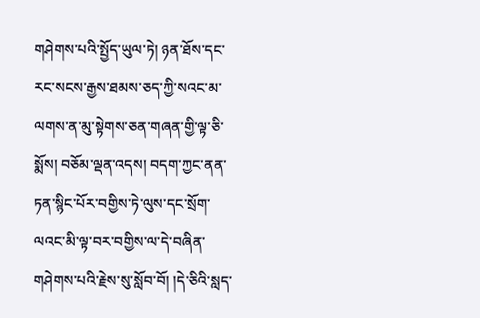གཤེགས་པའི་སྤྱོད་ཡུལ་ཏེ། ཉན་ཐོས་དང་རང་སངས་རྒྱས་ཐམས་ཅད་ཀྱི་སའང་མ་ལགས་ན་མུ་སྟེགས་ཅན་གཞན་གྱི་ལྟ་ཅི་སྨོས། བཅོམ་ལྡན་འདས། བདག་ཀྱང་ནན་ཏན་སྙིང་པོར་བགྱིས་ཏེ་ལུས་དང་སྲོག་ལའང་མི་ལྟ་བར་བགྱིས་ལ་དེ་བཞིན་གཤེགས་པའི་རྗེས་སུ་སློབ་བོ། །དེ་ཅིའི་སླད་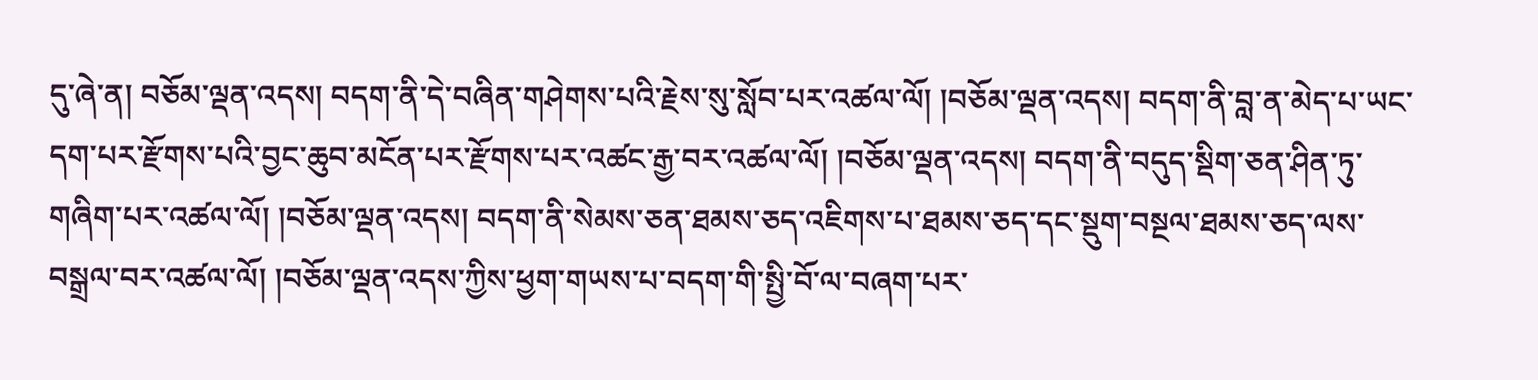དུ་ཞེ་ན། བཅོམ་ལྡན་འདས། བདག་ནི་དེ་བཞིན་གཤེགས་པའི་རྗེས་སུ་སློབ་པར་འཚལ་ལོ། །བཅོམ་ལྡན་འདས། བདག་ནི་བླ་ན་མེད་པ་ཡང་དག་པར་རྫོགས་པའི་བྱང་ཆུབ་མངོན་པར་རྫོགས་པར་འཚང་རྒྱ་བར་འཚལ་ལོ། །བཅོམ་ལྡན་འདས། བདག་ནི་བདུད་སྡིག་ཅན་ཤིན་ཏུ་གཞིག་པར་འཚལ་ལོ། །བཅོམ་ལྡན་འདས། བདག་ནི་སེམས་ཅན་ཐམས་ཅད་འཇིགས་པ་ཐམས་ཅད་དང་སྡུག་བསྔལ་ཐམས་ཅད་ལས་བསྒྲལ་བར་འཚལ་ལོ། །བཅོམ་ལྡན་འདས་ཀྱིས་ཕྱག་གཡས་པ་བདག་གི་སྤྱི་བོ་ལ་བཞག་པར་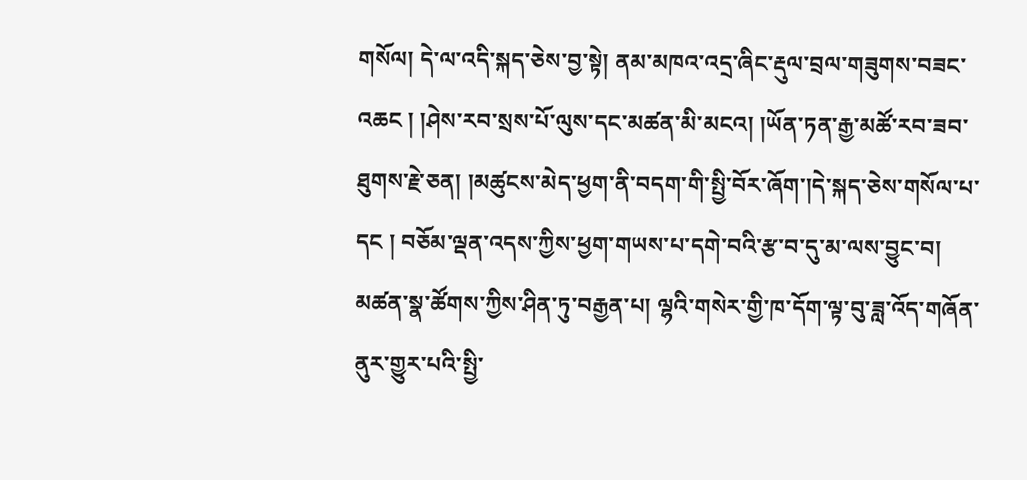གསོལ། དེ་ལ་འདི་སྐད་ཅེས་བྱ་སྟེ། ནམ་མཁའ་འདྲ་ཞིང་རྡུལ་བྲལ་གཟུགས་བཟང་འཆང ། །ཤེས་རབ་སྲས་པོ་ལུས་དང་མཚན་མི་མངའ། །ཡོན་ཏན་རྒྱ་མཚོ་རབ་ཟབ་
ཐུགས་རྗེ་ཅན། །མཚུངས་མེད་ཕྱག་ནི་བདག་གི་སྤྱི་བོར་ཞོག་།དེ་སྐད་ཅེས་གསོལ་པ་དང ། བཅོམ་ལྡན་འདས་ཀྱིས་ཕྱག་གཡས་པ་དགེ་བའི་རྩ་བ་དུ་མ་ལས་བྱུང་བ། མཚན་སྣ་ཚོགས་ཀྱིས་ཤིན་ཏུ་བརྒྱན་པ། ལྷའི་གསེར་གྱི་ཁ་དོག་ལྟ་བུ་ཟླ་འོད་གཞོན་ནུར་གྱུར་པའི་སྤྱི་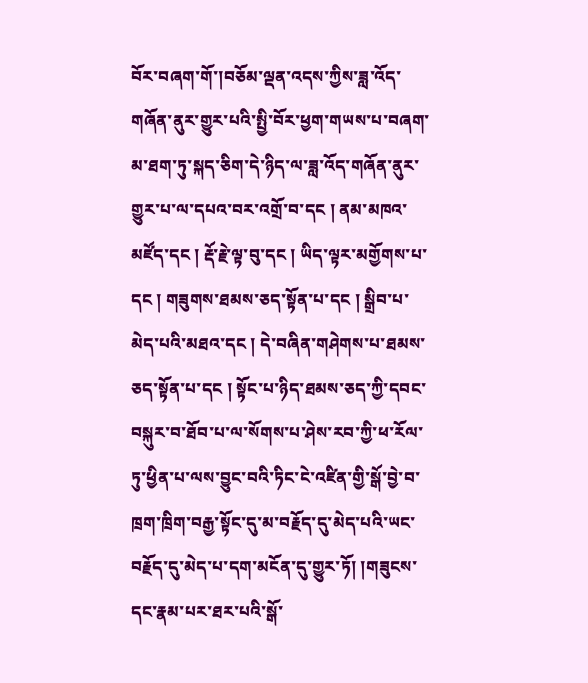བོར་བཞག་གོ་།བཅོམ་ལྡན་འདས་ཀྱིས་ཟླ་འོད་གཞོན་ནུར་གྱུར་པའི་སྤྱི་བོར་ཕྱག་གཡས་པ་བཞག་མ་ཐག་ཏུ་སྐད་ཅིག་དེ་ཉིད་ལ་ཟླ་འོད་གཞོན་ནུར་གྱུར་པ་ལ་དཔའ་བར་འགྲོ་བ་དང ། ནམ་མཁའ་མཛོད་དང ། རྡོ་རྗེ་ལྟ་བུ་དང ། ཡིད་ལྟར་མགྱོགས་པ་དང ། གཟུགས་ཐམས་ཅད་སྟོན་པ་དང ། སྒྲིབ་པ་མེད་པའི་མཐའ་དང ། དེ་བཞིན་གཤེགས་པ་ཐམས་ཅད་སྟོན་པ་དང ། སྟོང་པ་ཉིད་ཐམས་ཅད་ཀྱི་དབང་བསྐུར་བ་ཐོབ་པ་ལ་སོགས་པ་ཤེས་རབ་ཀྱི་ཕ་རོལ་ཏུ་ཕྱིན་པ་ལས་བྱུང་བའི་ཏིང་ངེ་འཛིན་གྱི་སྒོ་བྱེ་བ་ཁྲག་ཁྲིག་བརྒྱ་སྟོང་དུ་མ་བརྗོད་དུ་མེད་པའི་ཡང་བརྗོད་དུ་མེད་པ་དག་མངོན་དུ་གྱུར་ཏོ། །གཟུངས་དང་རྣམ་པར་ཐར་པའི་སྒོ་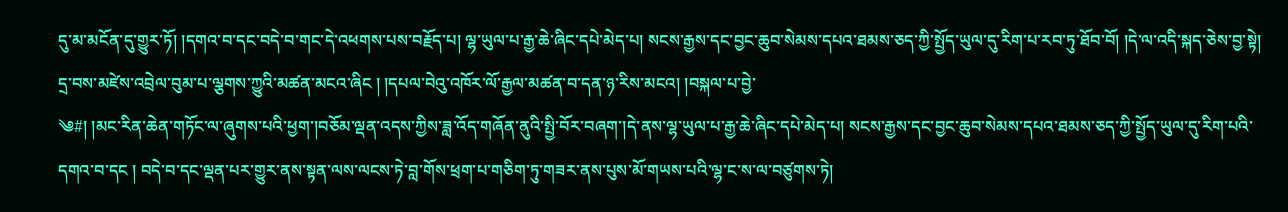དུ་མ་མངོན་དུ་གྱུར་ཏོ། །དགའ་བ་དང་བདེ་བ་གང་དེ་འཕགས་པས་བརྗོད་པ། ལྷ་ཡུལ་པ་རྒྱ་ཆེ་ཞིང་དཔེ་མེད་པ། སངས་རྒྱས་དང་བྱང་ཆུབ་སེམས་དཔའ་ཐམས་ཅད་ཀྱི་སྤྱོད་ཡུལ་དུ་རིག་པ་རབ་ཏུ་ཐོབ་བོ། །དེ་ལ་འདི་སྐད་ཅེས་བྱ་སྟེ། དྲ་བས་མཛེས་འབྲེལ་བུམ་པ་ལྕགས་ཀྱུའི་མཚན་མངའ་ཞིང ། །དཔལ་བེའུ་འཁོར་ལོ་རྒྱལ་མཚན་བ་དན་ཉ་རིས་མངའ། །བསྐལ་པ་བྱེ་
༄#། །མང་རིན་ཆེན་གཏོང་ལ་ཞུགས་པའི་ཕྱག་།བཅོམ་ལྡན་འདས་ཀྱིས་ཟླ་འོད་གཞོན་ནུའི་སྤྱི་བོར་བཞག་།དེ་ནས་ལྷ་ཡུལ་པ་རྒྱ་ཆེ་ཞིང་དཔེ་མེད་པ། སངས་རྒྱས་དང་བྱང་ཆུབ་སེམས་དཔའ་ཐམས་ཅད་ཀྱི་སྤྱོད་ཡུལ་དུ་རིག་པའི་དགའ་བ་དང ། བདེ་བ་དང་ལྡན་པར་གྱུར་ནས་སྟན་ལས་ལངས་ཏེ་བླ་གོས་ཕྲག་པ་གཅིག་ཏུ་གཟར་ནས་པུས་མོ་གཡས་པའི་ལྷ་ང་ས་ལ་བཙུགས་ཏེ།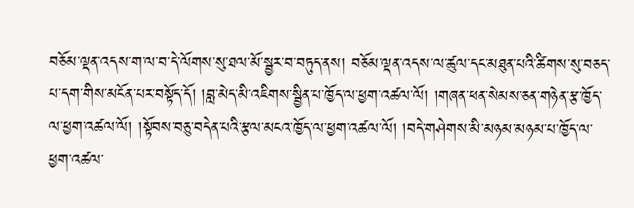བཅོམ་ལྡན་འདས་ག་ལ་བ་དེ་ལོགས་སུ་ཐལ་མོ་སྦྱར་བ་བཏུད་ནས། བཅོམ་ལྡན་འདས་ལ་ཚུལ་དང་མཐུན་པའི་ཚིགས་སུ་བཅད་པ་དག་གིས་མངོན་པར་བསྟོད་དོ། །བླ་མེད་མི་འཇིགས་སྦྱིན་པ་ཁྱོད་ལ་ཕྱག་འཚལ་ལོ། །གཞན་ཕན་སེམས་ཅན་གཉེན་རྩ་ཁྱོད་ལ་ཕྱག་འཚལ་ལོ། །སྟོབས་བཅུ་བདེན་པའི་རྩལ་མངའ་ཁྱོད་ལ་ཕྱག་འཚལ་ལོ། །བདེ་གཤེགས་མི་མཉམ་མཉམ་པ་ཁྱོད་ལ་ཕྱག་འཚལ་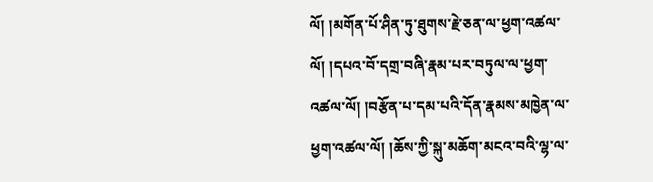ལོ། །མགོན་པོ་ཤིན་ཏུ་ཐུགས་རྗེ་ཅན་ལ་ཕྱག་འཚལ་ལོ། །དཔའ་བོ་དགྲ་བཞི་རྣམ་པར་བཏུལ་ལ་ཕྱག་འཚལ་ལོ། །བརྩོན་པ་དམ་པའི་དོན་རྣམས་མཁྱེན་ལ་ཕྱག་འཚལ་ལོ། །ཆོས་ཀྱི་སྐུ་མཆོག་མངའ་བའི་ལྷ་ལ་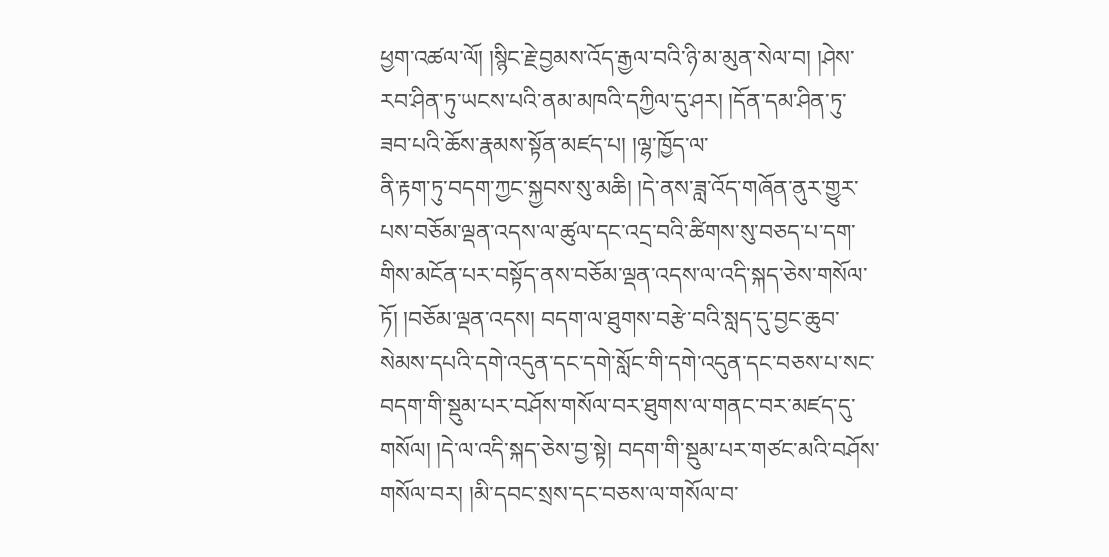ཕྱག་འཚལ་ལོ། །སྙིང་རྗེ་བྱམས་འོད་རྒྱལ་བའི་ཉི་མ་མུན་སེལ་བ། །ཤེས་རབ་ཤིན་ཏུ་ཡངས་པའི་ནམ་མཁའི་དཀྱིལ་དུ་ཤར། །དོན་དམ་ཤིན་ཏུ་ཟབ་པའི་ཆོས་རྣམས་སྟོན་མཛད་པ། །ལྷ་ཁྱོད་ལ་
ནི་རྟག་ཏུ་བདག་ཀྱང་སྐྱབས་སུ་མཆི། །དེ་ནས་ཟླ་འོད་གཞོན་ནུར་གྱུར་པས་བཅོམ་ལྡན་འདས་ལ་ཚུལ་དང་འདྲ་བའི་ཚིགས་སུ་བཅད་པ་དག་གིས་མངོན་པར་བསྟོད་ནས་བཅོམ་ལྡན་འདས་ལ་འདི་སྐད་ཅེས་གསོལ་ཏོ། །བཅོམ་ལྡན་འདས། བདག་ལ་ཐུགས་བརྩེ་བའི་སླད་དུ་བྱང་ཆུབ་སེམས་དཔའི་དགེ་འདུན་དང་དགེ་སློང་གི་དགེ་འདུན་དང་བཅས་པ་སང་བདག་གི་སྡུམ་པར་བཤོས་གསོལ་བར་ཐུགས་ལ་གནང་བར་མཛད་དུ་གསོལ། །དེ་ལ་འདི་སྐད་ཅེས་བྱ་སྟེ། བདག་གི་སྡུམ་པར་གཙང་མའི་བཤོས་གསོལ་བར། །མི་དབང་སྲས་དང་བཅས་ལ་གསོལ་བ་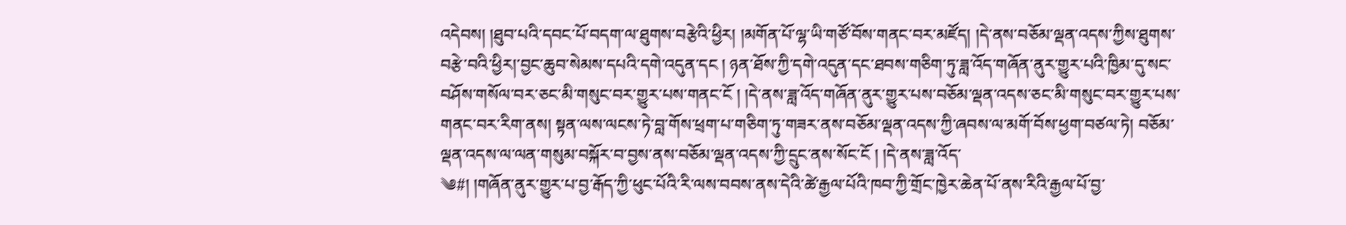འདེབས། །ཐུབ་པའི་དབང་པོ་བདག་ལ་ཐུགས་བརྩེའི་ཕྱིར། །མགོན་པོ་ལྷ་ཡི་གཙོ་བོས་གནང་བར་མཛོད། །དེ་ནས་བཅོམ་ལྡན་འདས་ཀྱིས་ཐུགས་བརྩེ་བའི་ཕྱིར།་བྱང་ཆུབ་སེམས་དཔའི་དགེ་འདུན་དང ། ཉན་ཐོས་ཀྱི་དགེ་འདུན་དང་ཐབས་གཅིག་ཏུ་ཟླ་འོད་གཞོན་ནུར་གྱུར་པའི་ཁྱིམ་དུ་སང་བཤོས་གསོལ་བར་ཅང་མི་གསུང་བར་གྱུར་པས་གནང་ངོ ། །དེ་ནས་ཟླ་འོད་གཞོན་ནུར་གྱུར་པས་བཅོམ་ལྡན་འདས་ཅང་མི་གསུང་བར་གྱུར་པས་གནང་བར་རིག་ནས། སྟན་ལས་ལངས་ཏེ་བླ་གོས་ཕྲག་པ་གཅིག་ཏུ་གཟར་ནས་བཅོམ་ལྡན་འདས་ཀྱི་ཞབས་ལ་མགོ་བོས་ཕྱག་བཙལ་ཏེ། བཅོམ་ལྡན་འདས་ལ་ལན་གསུམ་བསྐོར་བ་བྱས་ནས་བཅོམ་ལྡན་འདས་ཀྱི་དྲུང་ནས་སོང་ངོ ། །དེ་ནས་ཟླ་འོད་
༄#། །གཞོན་ནུར་གྱུར་པ་བྱ་རྒོད་ཀྱི་ཕུང་པོའི་རི་ལས་བབས་ནས་དེའི་ཚེ་རྒྱལ་པོའི་ཁབ་ཀྱི་གྲོང་ཁྱེར་ཆེན་པོ་ནས་རིའི་རྒྱལ་པོ་བྱ་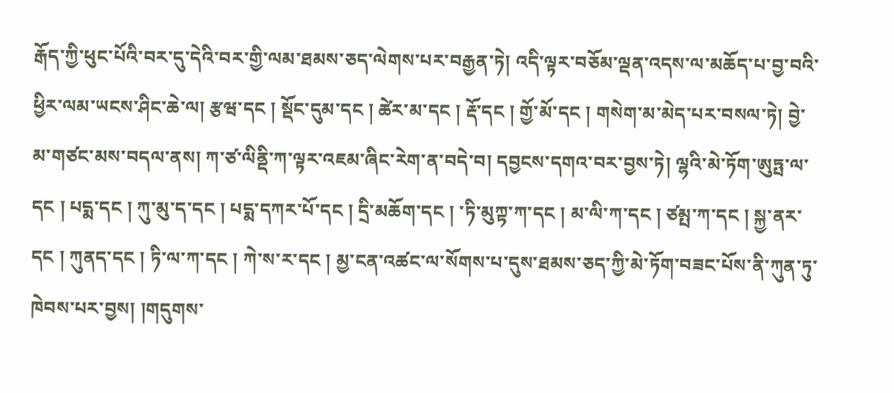རྒོད་ཀྱི་ཕུང་པོའི་བར་དུ་དེའི་བར་གྱི་ལམ་ཐམས་ཅད་ལེགས་པར་བརྒྱན་ཏེ། འདི་ལྟར་བཅོམ་ལྡན་འདས་ལ་མཆོད་པ་བྱ་བའི་ཕྱིར་ལམ་ཡངས་ཤིང་ཆེ་ལ། རྩཝ་དང ། སྡོང་དུམ་དང ། ཚེར་མ་དང ། རྡོ་དང ། གྱོ་མོ་དང ། གསེག་མ་མེད་པར་བསལ་ཏེ། བྱེ་མ་གཙང་མས་བདལ་ནས། ཀ་ཙ་ལིནྡི་ཀ་ལྟར་འཇམ་ཞིང་རེག་ན་བདེ་བ། དབྱངས་དགའ་བར་བྱས་ཏེ། ལྷའི་མེ་ཏོག་ཨུཏྤ་ལ་དང ། པདྨ་དང ། ཀུ་མུ་ད་དང ། པདྨ་དཀར་པོ་དང ། དྲི་མཆོག་དང ། ་ཏི་མུཀྟ་ཀ་དང ། མ་ལི་ཀ་དང ། ཙམྤ་ཀ་དང ། སྐྱ་ནར་དང ། ཀུནད་དང ། ཏི་ལ་ཀ་དང ། ཀེ་ས་ར་དང ། མྱ་ངན་འཚང་ལ་སོགས་པ་དུས་ཐམས་ཅད་ཀྱི་མེ་ཏོག་བཟང་པོས་ནི་ཀུན་ཏུ་ཁེབས་པར་བྱས། །གདུགས་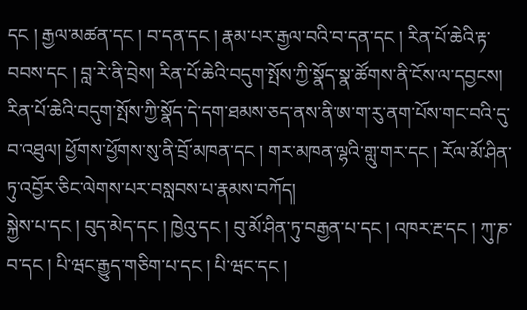དང ། རྒྱལ་མཚན་དང ། བ་དན་དང ། རྣམ་པར་རྒྱལ་བའི་བ་དན་དང ། རིན་པོ་ཆེའི་རྟ་བབས་དང ། བླ་རེ་ནི་བྲེས། རིན་པོ་ཆེའི་བདུག་སྤོས་ཀྱི་སྣོད་སྣ་ཚོགས་ནི་ངོས་ལ་དབྱངས། རིན་པོ་ཆེའི་བདུག་སྤོས་ཀྱི་སྣོད་དེ་དག་ཐམས་ཅད་ནས་ནི་ཨ་ག་རུ་ནག་པོས་གང་བའི་དུ་བ་འཐུལ། ཕྱོགས་ཕྱོགས་སུ་ནི་བྲོ་མཁན་དང ། གར་མཁན་ལྷའི་གླུ་གར་དང ། རོལ་མོ་ཤིན་ཏུ་འབྱོར་ཅིང་ལེགས་པར་བསླབས་པ་རྣམས་བཀོད།
སྐྱེས་པ་དང ། བུད་མེད་དང ། ཁྱེའུ་དང ། བུ་མོ་ཤིན་ཏུ་བརྒྱན་པ་དང ། འཁར་རྔ་དང ། ཀུ་ཎ་བ་དང ། པི་ཝང་རྒྱུད་གཅིག་པ་དང ། པི་ཝང་དང །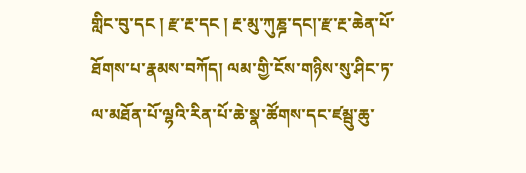གླིང་བུ་དང ། རྫ་རྔ་དང ། རྔ་མུ་ཀུཎྜ་དང།་རྫ་རྔ་ཆེན་པོ་ཐོགས་པ་རྣམས་བཀོད། ལམ་གྱི་ངོས་གཉིས་སུ་ཤིང་ཏ་ལ་མཐོན་པོ་ལྷའི་རིན་པོ་ཆེ་སྣ་ཚོགས་དང་ཛམྦུ་ཆུ་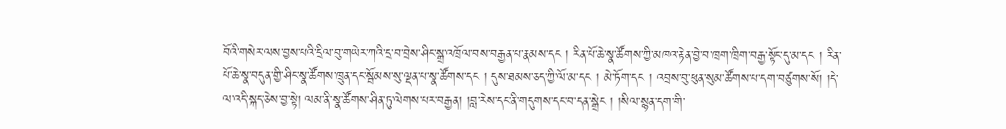བོའི་གསེར་ལས་བྱས་པའི་དྲིལ་བུ་གཡེར་ཀའི་དྲ་བ་བྲེས་ཤིང་སྒྲ་འཁྲོལ་བས་བརྒྱན་པ་རྣམས་དང ། རིན་པོ་ཆེ་སྣ་ཚོགས་ཀྱི་མཁའ་རྟེན་བྱེ་བ་ཁྲག་ཁྲིག་བརྒྱ་སྟོང་དུ་མ་དང ། རིན་པོ་ཆེ་སྣ་བདུན་གྱི་ཤིང་སྣ་ཚོགས་ཁྲུན་དང་སྦོམས་སུ་ལྡན་པ་སྣ་ཚོགས་དང ། དུས་ཐམས་ཅད་ཀྱི་ལོ་མ་དང ། མེ་ཏོག་དང ། འབྲས་བུ་ཕུན་སུམ་ཚོགས་པ་དག་བཙུགས་སོ། །དེ་ལ་འདི་སྐད་ཅེས་བྱ་སྟེ། ལམ་ནི་སྣ་ཚོགས་ཤིན་ཏུ་ལེགས་པར་བརྒྱན། །བླ་རེས་དང་ནི་གདུགས་དང་བ་དན་སྒྲེང ། །སིལ་སྙན་དག་གི་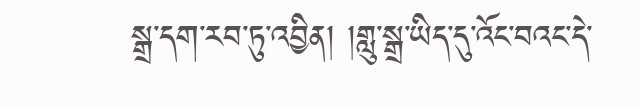སྒྲ་དག་རབ་ཏུ་འབྱིན། །གླུ་སྒྲ་ཡིད་དུ་འོང་བའང་དེ་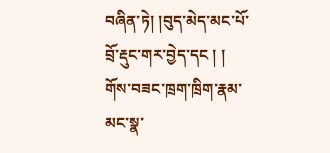བཞིན་ཏེ། །བུད་མེད་མང་པོ་བྲོ་རྡུང་གར་བྱེད་དང ། ། གོས་བཟང་ཁྲག་ཁྲིག་རྣམ་མང་སྣ་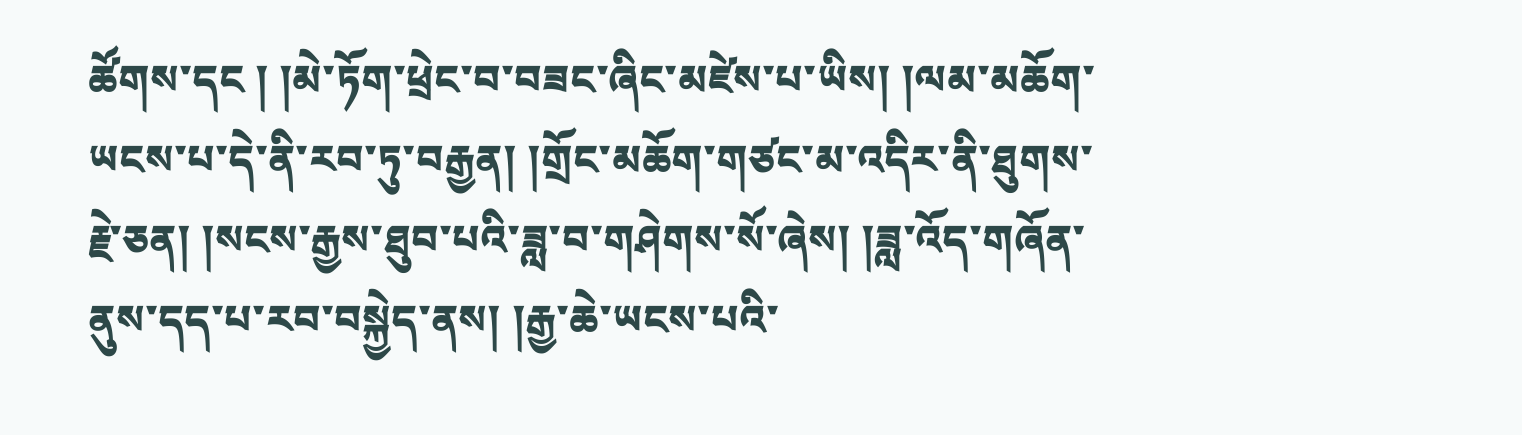ཚོགས་དང ། །མེ་ཏོག་ཕྲེང་བ་བཟང་ཞིང་མཛེས་པ་ཡིས། །ལམ་མཆོག་ཡངས་པ་དེ་ནི་རབ་ཏུ་བརྒྱན། །གྲོང་མཆོག་གཙང་མ་འདིར་ནི་ཐུགས་རྗེ་ཅན། །སངས་རྒྱས་ཐུབ་པའི་ཟླ་བ་གཤེགས་སོ་ཞེས། །ཟླ་འོད་གཞོན་ནུས་དད་པ་རབ་བསྐྱེད་ནས། །རྒྱ་ཆེ་ཡངས་པའི་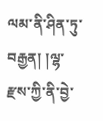ལམ་ནི་ཤིན་ཏུ་བརྒྱན། །ལྷ་རྫས་ཀྱི་ནི་བྱེ་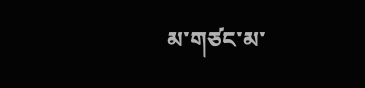མ་གཙང་མ་